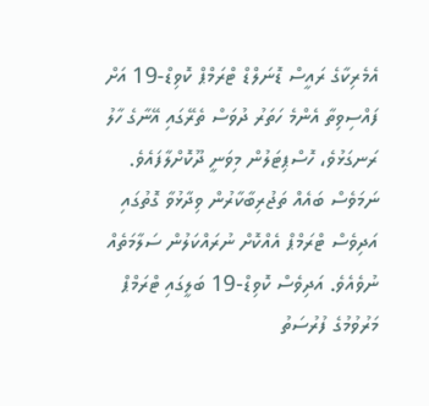އެމެރިކާގެ ރައީސް ޑޮނަލްޑް ޓްރަމްޕް ކޮވިޑް-19 އަށް ފައްސިވިތާ އެންމެ ހަތަރު ދުވަސް ތެރޭގައި އޭނާގެ ހާލު ރަނގަޅުވެ، ހޮސްޕިޓަލުން މިވަނީ ދޫކޮށްލާފައެވެ. ނަމަވެސް ބައެއް ތަޖުރިބާކާރުން ވިދާޅުވާ ގޮތުގައި އަދިވެސް ޓްރަމްޕް އެއްކޮށް ނުރައްކަލުން ސަލާމަތެއް ނުވެއެވެ. އަދިވެސް ކޮވިޑް-19 ބަލީގައި ޓްރަމްޕް މަރުވުމުގެ ފުރުސަތު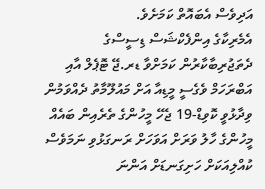އަދިވެސް އެބައޮތް ކަމަށެވެ.
އެމެރިކާގެ އިންފެކްޝަސް ޑިސީސްގެ ދެތަޖުރިބާކާރުން ކަމަށްވާ ޑރ.ޖޭ ޓޮޕެލް އާއި އަބްރަހަމް ވެގެސީ މީޑިއާ އަށް މައުލޫމާތު ދެއްވަމުން ވިދާޅުވީ ކޮވިޑް-19 ޖެހޭ މީހުންގެ ތެރެއިން ބައެއް މީހުންގެ ހާލު ވަރަށް އަވަހަށް ރަނގަޅުވި ނަމަވެސް ކުއްލިއަކަށް ހަށިގަނޑަށް އަންނަ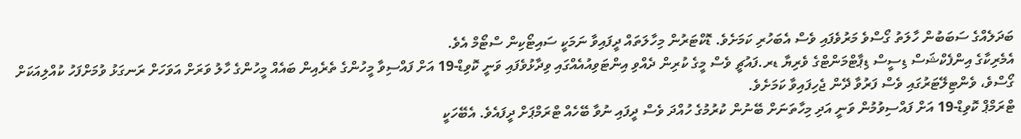ބަދަލެއްގެ ސަބަބުން ހާލަތު ގޯސްވެ މަރުވެފައި ވެސް އެބަހުރި ކަމަށެވެ. ޑޮކްޓަރުން މިހާލަތައް ދީފައިވާ ނަމަކީ ސައިޓޯކިން ސްޓޯމް އެވެ.
އެމެރިކާގެ އިންފެކްޝަސް ޑިސީސް ޑިޕާޓްމަންޓްގެ ވެރިޔާ ޑރ.ފައުޗީ ވެސް މީގެ ކުރިން ދެއްވި އިންޓަވިއުއެއްގައި ވިދާޅުވެފައި ވަނީ ކޮވިޑް-19 އަށް ފައްސިވާ މީހުންގެ ތެރެއިން ބައެއް މީހުންގެ ހާލު ވަރަށް އަވަހަށް ރަނގަޅު ވުމަށްފަހު ކުއްލިއަކަށް ގޯސްވެ، ވެންޓިލޭޓަރުގައި ވެސް ފަރުވާ ދޭން ޖެހިފައިވާ ކަމަށެވެ.
ޓްރަމްޕް ކޮވިޑް-19 އަށް ފައްސިވުމުން ވަނީ އަދި މިހާތަނަށް ބޭނުން ކުރުމުގެ ހުއްދަ ވެސް ދީފައި ނުވާ ބޭހެއް ޓްރަމްޕަށް ދީފައެވެ. އެބޭހަކީ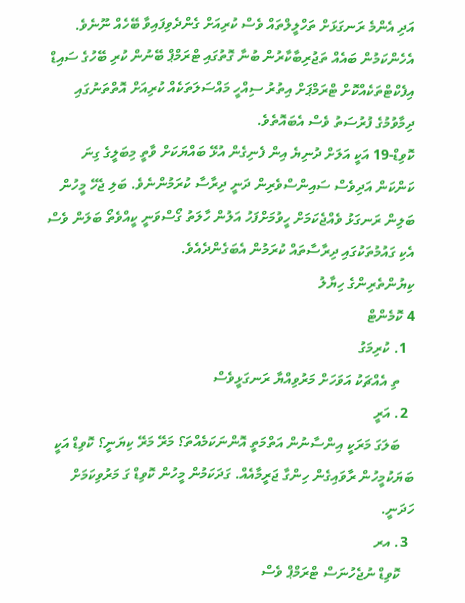އަދި އެންމެ ރަނގަޅަށް ތަހްލީލްތައް ވެސް ކުރިއަށް ގެންދެވިފައިވާ ބޭހެއް ނޫނެވެ. އެހެންކަމުން ބައެއް ތަޖުރިބާކާރުން ބުނާ ގޮތުގައި ޓްރަމްޕް ބޭނުން ކުރި ބޭހުގެ ސައިޑް އިފެކްޓްތަކެއްކޮށް ޓްރަމްޕަށް އިތުރު ސިއްހީ މައްސަލަތަކެއް ކުރިއަށް އޮތްތަނުގައި ދިމާވުމުގެ ފުރުސަތު ވެސް އެބައޮތެވެ.
ކޮވިޑް-19 އަކީ އަލަށް ދުނިޔެ އިން ފެނިގެން އުޅޭ ބައްޔަކަށް ވާތީ މިބަލީގެ ގިނަ ކަންކަން އަދިވެސް ސައިންސްވެރިން ދަނީ ދިރާސާ ކުރަމުންނެވެ. ބަލި ޖެހޭ މީހުން ބަލިން ރަނގަޅު ވެއްޖެކަމަށް ހީވުމަށްފަހު އަލުން ހާލަތު ގޯސްވަނީ ކީއްވެތޯ ބަލަން ވެސް އެކި ގައުމުތަކުގައި ދިރާސާތައް ކުރަމުން އެބަގެންދެއެވެ.
ކިޔުންތެރިންގެ ހިޔާލު
4 ކޮމެންޓް
  1. ކުރިމަގު
    ތި އެއްޗަކު އަވަހަށް މަރުވިއްޔާ ރަނގަޅީވެސް
  2. އަރީ
    ބަލަގަ މަރަކީ އިންސާނުން އަތްމަތީ އޮންނަކަމެއްތަ؟ މަރޭ މަރޭ ކިޔަނީ؟ ކޮވިޑް އަކީ ބަޔަކުމީހުން ރާވައިގެން ހިންގާ ޖަރީމާއެއް. ގަދަކަމުން މީހުން ކޮވިޑް ގަ މަރުވިކަމަށް ހަދަނީ.
  3. އރ
    ކޮވިޑް ނުޖެހުނަސް ޓްރަމްޕް ވެސް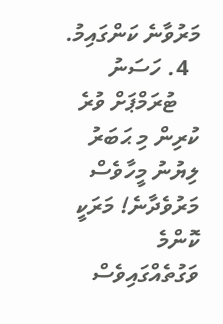މަރުވާނެ ކަންގައިމު.
  4. ހަސަނު
    ޓުރަމްޕަށް ވުރެ ކުރިން މި ޙަބަރު ލިޔުނު މީހާވެސް މަރުވެދާނެ! މަރަކީ ކޮންމެ ވަގުތެއްގައިވެސް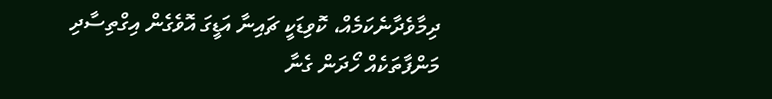ދިމާވެދާނެކަމެއް، ކޮވިޑަކީ ޗައިނާ އަޑީގަ އޮވެގެން އިގްތިސާދި މަންފާތަކެއް ހޯދަން ގެނާ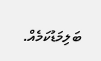ބަލިމަޑުކަމެއް.